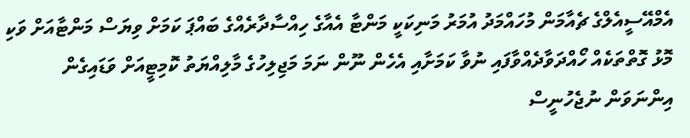އެމްއޭސީއެލްގެ ޗެއާމަން މުހައްމަދު އުމަރު މަނިކަކީ މަންޓާ އެއާގެ ހިއްސާދާރެއްގެ ބައްޕަ ކަމަށް ވިޔަސް މަންޓާއަށް ވަކި މޮޅު ގޮތްތަކެއް ހޯއްދަވާދެއްވާފައި ނުވާ ކަމަށާއި އެހެން ނޫން ނަމަ މަޖިލިހުގެ މާލިއްޔަތު ކޮމިޓީއަށް ވަޑައިގެން އިންނަވަން ނުޖެހުނީސް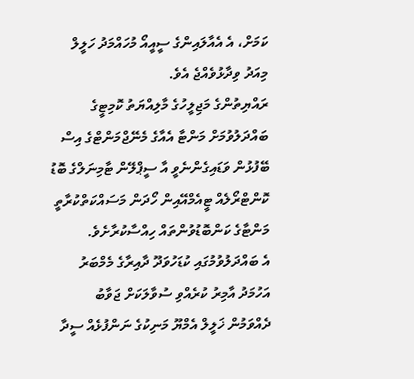ކަމަށް، އެ އެއާލައިންގެ ސީއީއޯ މުހައްމަދު ހަލީލް މިއަދު ވިދާޅުވެއްޖެ އެވެ.
ރައްޔިތުންގެ މަޖިލީހުގެ މާލިއްޔަތު ކޮމިޓީގެ ބައްދަލުވުމަށް މަންޓާ އެއާގެ މެނޭޖްމަންޓްގެ އިސް ބޭފުޅުން ވަޑައިގެންނެވީ އާ ސީޕްލޭން ޓާމިނަލްގެ ބޮޑު ކޮންޓްރޯލެއް ޓީއެމްއޭއިން ހޯދަން މަސައްކަތްކުރާތީ މަންޓާގެ ކަންބޮޑުވުންތައް ހިއްސާކުރާށެވެ.
އެ ބައްދަލުވުމުގައި ކުޑަހުވަދޫ ދާއިރާގެ މެމްބަރު އަހުމަދު އާމިރު ކުރެއްވި ސުވާލަކަށް ޖަވާބު ދެއްވަމުން ޚަލީލް އެމްޔޫ މަނިކުގެ ނަންފުޅެއް ސީދާ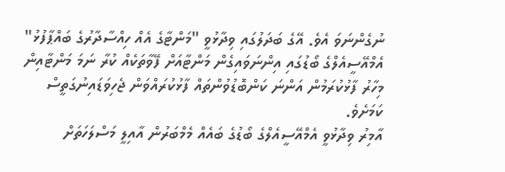ނުގެންނަވަ އެވެ. އޭގެ ބަދަލުގައި ވިދާޅުވީ "މަންޓާގެ އެއް ހިއްސާދާރުގެ ބައްޕާފުޅު" އެމްއޭސީއެލްގެ ބޯޑުގައި އިންނަވައިގެން މަންޓާއަށް ފޭވާތަކެއް ކުރާ ނަމަ މަންޓާއިން މިހާރު ފާޅުކުރަމުން އަންނަ ކަންބޮޑުވުންތައް ފާޅުކުރައްވަން ޖެހިވަޑައިނުގަތީސް ކަމަށެވެ.
އާމިރު ވިދާޅުވީ އެމްއޭސީއެލްގެ ބޯޑުގެ ބައެއް މެމްބަރުން އާއިލީ މަސްލަހަތަށް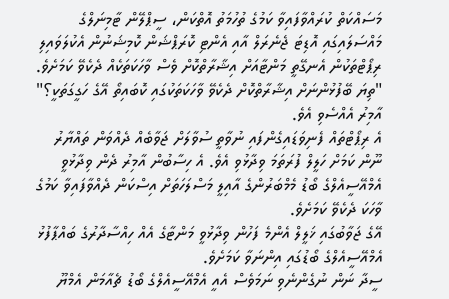މަސައްކަތް ކުރައްވާފައިވާ ކަމުގެ ތުހުމަތު އޮތްކަން، ސީޕްލޭން ޓާމިނަލްގެ މައްސަލައިގައި އޮޑިޓަ ޖެނެރަލް އާއި އެންޓި ކޮރަޕްޝަން ކޮމިޝަނުން އެކުލަވައިލި ރިޕޯޓްތަކުން އެނގޭތީ މަންޓާއަށް އިޝާރާތްކޮށް ވެސް ވާހަކަތަކެއް ދެކެވޭ ކަމަށެވެ.
"ތިޔަ ބޭފުޅުންނަށް އިޝާރާތްކޮށް ދެކެވޭ ވާހަކަތަކުގައި ކޮބައިތޯ އޭގެ ހަގީގަތަކީ؟" އާމިރު އެއްސެވި އެވެ.
އެ ރިޕޯޓްތައް ފެނިވަޑައިގެންފައި ނުވާތީ ސުވާލަށް ޖަވާބެއް ދެއްވަން ތައްޔާރު ނޫން ކަމަށް ހަލީލް ފުރަތަމަ ވިދާޅުވި އެވެ. އެ ހިސާބުން އާމިރު ދެން ވިދާޅުވީ އެމްއޭސީއެލްގެ ބޯޑު މެމްބަރުންގެ އާއިލީ މަސްލަހަތަށް އިސްކަން ދެއްވާފައިވާ ކަމުގެ ވާހަކަ ދެކެވޭ ކަމަށެވެ.
އޭގެ ޖަވާބުގައި ޚަލީލް އެންމެ ފަހުން ވިދާޅުވީ މަންޓާގެ އެއް ހިއްސާދާރުގެ ބައްޕާފުޅު އެމްއޭސީއެލްގެ ބޯޑުގައި އިންނަވާ ކަމަށެވެ.
ސީދާ ނަން ނުގެންނެވި ނަމަވެސް އެއީ އެމްއޭސީއެލްގެ ބޯޑު ޗެއާމަން އެމްޔޫ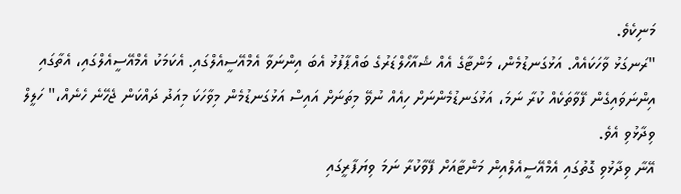މަނިކެވެ.
"ރަނގަޅު ވާހަކައެއް. އަޅުގަނޑުމެން، މަންޓާގެ އެއް ޝެއާހޯލްޑަރުގެ ބައްޕާފުޅު އެބަ އިންނަވާ އެމްއޭސީއެލްގައި. އެކަމަކު އެމްއޭސީއެލްގައި، އެތާގައި އިންނަވައިގެން ފޭވާތަކެއް ކުރާ ނަމަ، އަޅުގަނޑުމެންނަށް ހިއެއް ނުވޭ މިތަނަށް އައިސް އަޅުގަނޑުމެން މިވާހަކަ މިއަދު ދައްކަން ޖެހޭނެ ހެނެއް،" ހަލީލް ވިދާޅުވި އެވެ.
އޭނާ ވިދާޅުވި ގޮތުގައި އެމްއޭސީއެލްއިން މަންޓާއަށް ފޭވާކުރާ ނަމަ ވިޔަފާރީގައި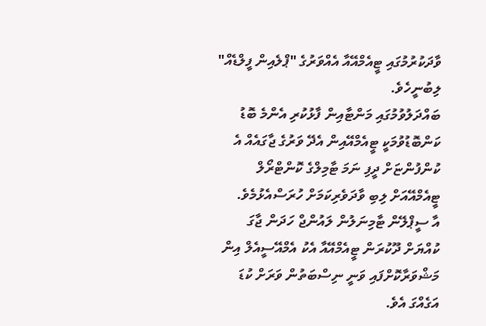ވާދަކުރުމުގައި ޓީއެމްއޭއާ އެއްވަރުގެ "ޕްލެއިން ފީލްޑެއް" ލިބުނީހެވެ.
ބައްދަލުވުމުގައި މަންޓާއިން ފާޅުކުރި އެންމެ ބޮޑު ކަންބޮޑުވުމަކީ ޓީއެމްއޭއިން އެދޭ ވަރުގެ ޖާގައެއް އެ ކުންފުންޏަށް ދީފި ނަމަ ޓާމިލްގެ ކޮންޓްރޯލް ޓީއެމްއޭއަށް ލިބި ވާދަވެރިކަމަށް ހުރަސްއެޅުމެވެ.
އާ ސީޕްލޭން ޓާމިނަލުން ލައުންޖް ހަދަން ޖާގަ ކުއްޔަށް ދޫކުރަން ޓީއެމްއޭއާ އެކު އެމްއޭސީއެލް އިން މަޝްވަރާކޮށްފައި ވަނީ ނިސްބަތުން ވަރަށް ކުޑަ އަގެއްގަ އެވެ.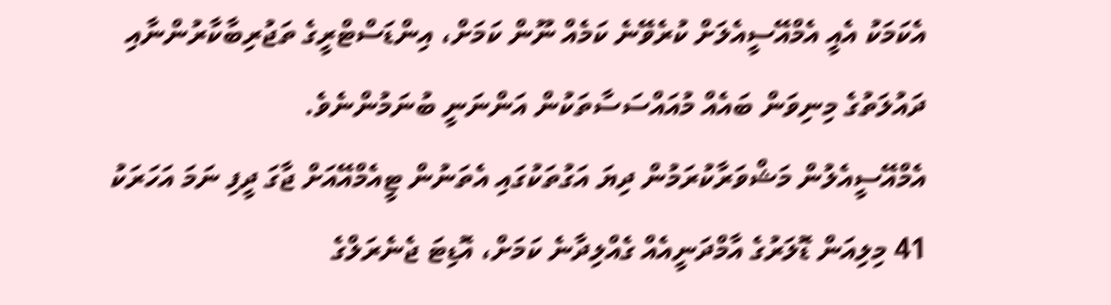އެކަމަކު އެއީ އެމްއޭސީއެލަށް ކުރެވޭނެ ކަމެއް ނޫން ކަމަށް، އިންޑަސްޓްރީގެ ތަޖުރިބާކާރުންނާއި ދައުލަތުގެ މިނިވަން ބައެއް މުއައްސަސާތަކުން އަންނަނީ ބުނަމުންނެވެ.
އެމްއޭސީއެލުން މަޝްވަރާކުރަމުން ދިޔަ އަގުތަކުގައި އެތަނުން ޓީއެމްއޭއަށް ޖާގަ ދީފި ނަމަ އަހަރަކު 41 މިލިއަން ޑޮލަރުގެ އާމްދަނީއެއް ގެއްލިދާނެ ކަމަށް، އޮޑިޓަ ޖެނެރަލްގެ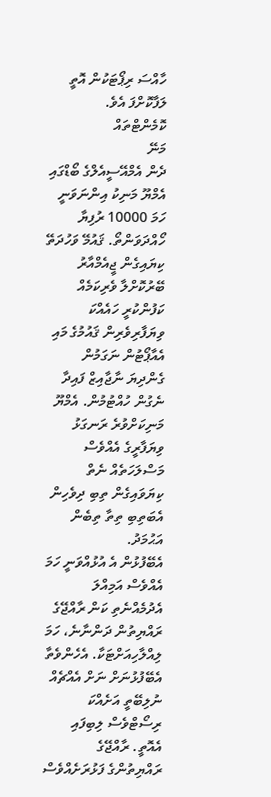ހާއްސަ ރިޕޯޓަކުން އޮތީ ލަފާކޮށްފަ އެވެ.
ކޮމެންޓްތައް
މަނޭ
ދެން އެމްއޭސީއެލްގެ ބޯޑްގައި އެމްޔޫ މަނިކު އިންނަވަނީ ހަމަ 10000 ރުފިޔާ ހޯއްދަވަންތޯ. ޤައުމޭ ވަހުދަތޭ ކިޔައިގެން ޖީއެމްއާރު ބޭރުކޮށްލާ ވެރިކަމެއް ކަފުންކުރީ ހައެއްކަ ވިޔަފާރިވެރިން ޤައުމުގެ މައި އެއާޕޯޓުން ނަގަމުން ގެންދިޔަ ނާޖާއިޒް ފައިދާ ނެގުން ހުއްޓުމުން. އެމްޔޫ މަނިކަށްވުރެ ރަނގަޅު ވިޔަފާރީގެ އެއްވެސް މަސްލަހަތެއް ނެތް ކިޔަވައިގެން ތިބި ދިވެހިން އެބަތިބި ތިތާ ތިބެން
އަޙުމަދު.
އެބޭފުޅުން އެ އުޅުއްވަނީ ހަމަ އެއްވެސް އަމިއްލަ އެދުމެއްނެތި ކަން ރާއްޖޭގެ ރައްޔިތުން ދަންނާނެ، ހަމަ ލިއްލާހިއަށްޓަކާ. އެހެންވެތާ އެބޭފުޅުނަށް ނަށް އެއްޗެއް ނުލިބޭތީ އަށެއްކަ ރިސޯޓްވެސް ލިބިފައި އެއޮތީ. ރާއްޖޭގެ ރައްޔިތުންގެ ފަޅުރަށެއްވެސް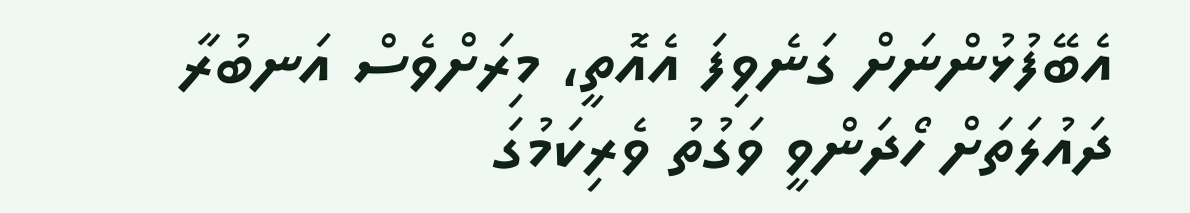އެބޭފުޅުންނަށް ގަނެވިފަ އެއޮތީ، މިރަށްވެސް އަނބުރާ ދައުލަތަށް ހޯދަންވީ ވަގުތު ވެރިކަމުގަ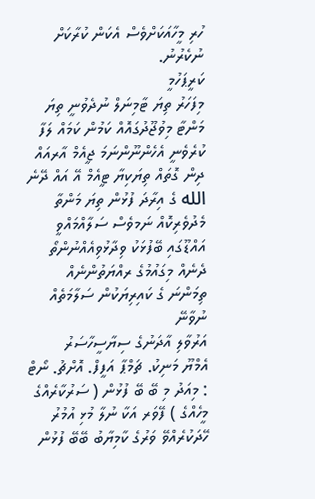ހުރި މީހާއަކަށްވެސް އެކަން ކުރާކަށް ނުކެރުނު.
ކަރީޕަހުމީ
މިފަހަރު ތިޔަ ޓާމިނަލް ނުދެވުނީ ތިޔަ މަންޓާ މިވުޖޫދުގައޮއް ކަމުން ކަމައް ލަފާ ކުރެވެނީ އެހެންނޫންނަމަ ޖީއެމް އާރއައް ދިން ގޮތައް ތިޔަކިޔާ ޓީއެމް އޭ އައް ދޭނެ الله ގެ އިރާދަ ފުޅުން ތިޔަ މަންތާ މެދުވެރިކޮއް ނަމވެސް ސަލާއްމައްވީ އައްޑޫގައި ބޭފުޅަކު ވިދާޅުވިއެއްނުންތޯ ދެނެއް މިގައުމުގެ ރއްޔަތުންނެއް ތިމަންނަ ގެ ކައިރިޔަކުން ސަލާމަތެއް ނުވާނޭ
އަރުވާލި އާދަނުގެ ސިޔާސީހާސަރު
އެމްޔޫ މަނިކު. ޗަމްޕާ އަފީފް. އޮށްޗު. ނޯޓް : މިއަދު މި ބޭ ބޭ ފުޅުން ( ސަރުކާރެއްގެ މީހެއްގެ ) ފޭވަރ އަކާ ނުލާ މުޅި އުމުރު ހޭދަކުރެއްވޭ ވަރުގެ ކާމިޔާބު ބޭބޭ ފުޅުން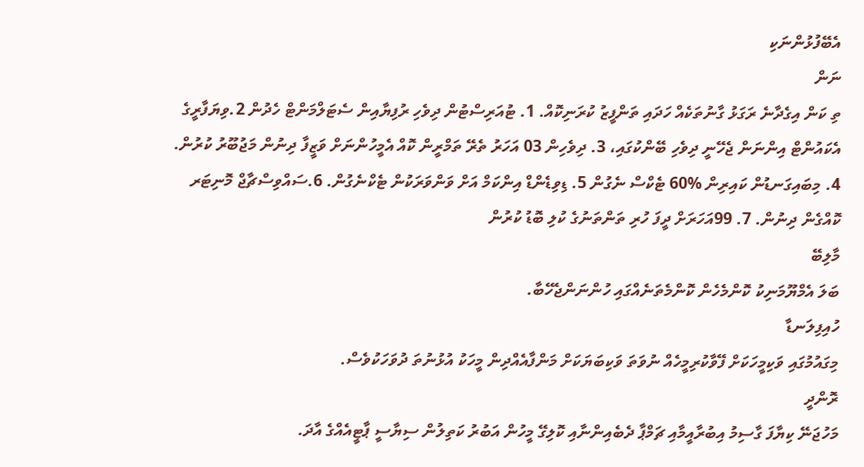އެބޭފުޅުންނަކި
ނަން
ތި ކަން އިގެދާނެ ރަގަޅު ގާނުތަކެއް ހަދައި ތަންފީޒު ކުރަނިކޮއް. 1. ޓުއަރިސްޓުން ދިވެހި ރުފިޔާއިން ސެޓަލްމަންޓް ހެދުން 2.ވިޔަފާރީގެ އެކައުންޓް އިންނަން ޖެހޭނީ ދިވެހި ބޭންކުގައި، 3. ދިވެހިން 03 އަހަރު ތެރޭ ތަމްރީން ކޮއް އެމީހުންނަށް ވަޒީފާ ދިނުން މަޖުބޫރު ކުރުން. 4. މިބައިގަނޑުން ކައިރިން %60 ޓެކްސް ނެގުން 5. ޑިވިޑެންޑް އިންކަމް އަށް ވަންވަރަކުން ޓެކްނެގުން. 6.ސައްވިސްޗާޖް މޮނިޓަރ ކޮއްގެން ދިނުން. 7. 99އަހަރަށް ދީފަ ހުރި ތަންތަނުގެ ކުލި ބޮޑު ކުރުން
މާލިބޭ
ބަލަ އެމްޔޫމަނިކު ކޮންމެހެން ކޮންމެތަނެއްގައި ހުންނަންޖެހޭބާ.
ހުއިފިލަނޑާ
މިގައުމުގައި ވަކިމީހަކަށް ފޭވާކުރިމީހެއް ނުވަތަ ވަކިބަޔަކަށް މަންފާއެއްދިން މީހަކު އުޅުނުތަ ދުވަހަކުވެސް.
ރޮންދީ
މަހުޖަނޭ ކިޔާފަ ގާސިމު އިބުރާއީމާއި ޗަމްޕާ ދެބެއިންނާއި ކޮލިގޭ މީހުން އަބުރު ކަތިލުން ސިޔާސީ ޕާޓީއެއްގެ އާދަ.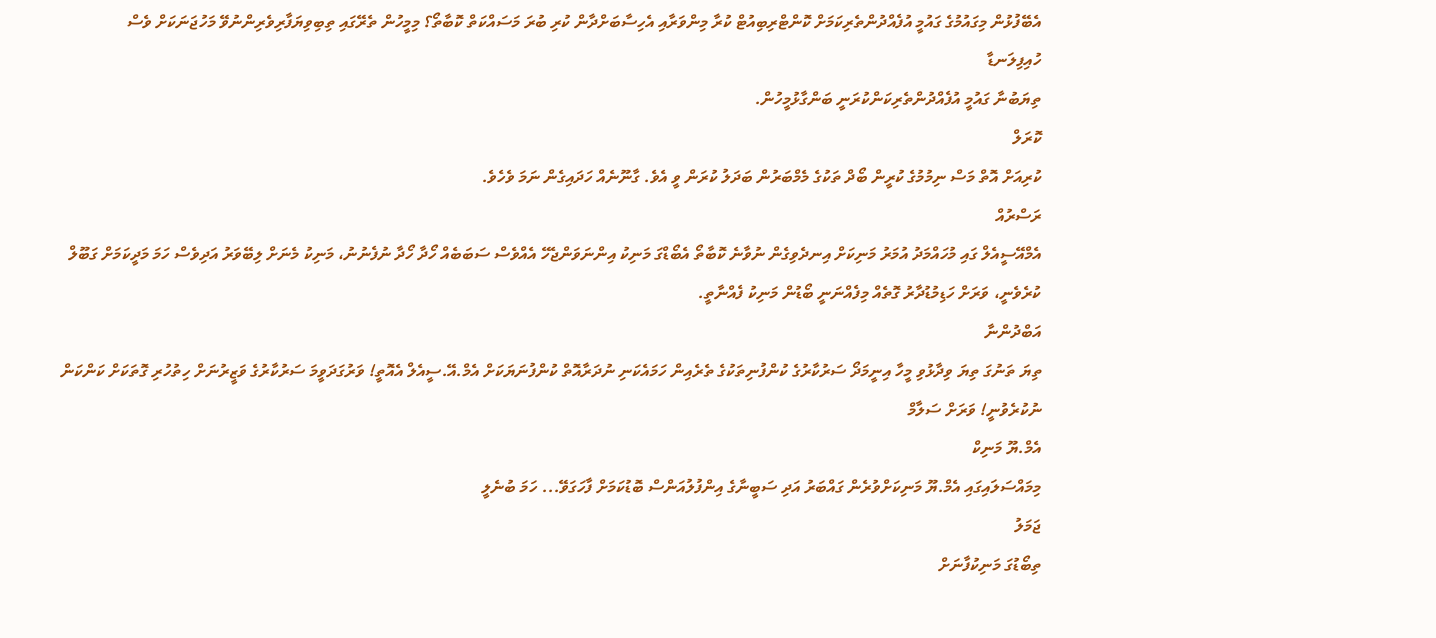އެބޭފުޅުން މިގައުމުގެ ގައުމީ އުފެއްދުންތެރިކަމަށް ކޮންޓްރިބިއުޓް ކުރާ މިންވަރާއި އެހިސާބަށްދާން ކުރި ބުރަ މަސައްކަތް ކޮބާތޯ؟ މިމީހުން ތެރޭގައި ތިބިވިޔަފާރިވެރިންނުވޭ މަހުޖަނަކަށް ވެސް
ހުއިފިލަނޑާ
ތިޔަބުނާ ގައުމީ އުފެއްދުންތެރިކަންކުރަނީ ބަންގާޅުމީހުން.
ކޮރަލް
ކުރިއަށް އޮތް މަސް ނިމުމުގެ ކުރީން ބޯދް ތަކުގެ މެމްބަރުން ބަދަލު ކުރަން ވީ އެވެ. ގާނޫނެއް ހަދައިގެން ނަމަ ވެހެވެ.
ރަސްރުއް
އެމްއޭސީއެލް ގައި މުހައްމަދު އުމަރު މަނިކަށް އިނދެވިގެން ނުވާނެ ކޮބާތޯ އެބޯޑްގަ މަނިކު އިންނަވަންޖެހޭ އެއްވެސް ސަބަބެއް ހޯދާ ހޯދާ ނުފެނުނު، މަނިކު މެނަށް ލިބޭވަރު އަދިވެސް ހަމަ މަދީކަމަށް ގަބޫލް ކުރެވެނީ، ވަރަށް ހަޑިމުޑުދާރު ގޮތެއް މިފެއްނަނީ ބޯޑުން މަނިކު ފެއްނާތީ.
އަބްދުންނާ
ތިޔަ ތަނުގަ ތިޔަ ވިދާޅުވި މީހާ އިނީމަދޯ ސަރުކާރުގެ ކުންފުނިތަކުގެ ތެރެއިން ހަމައެކަނި ނުދަރާއޮތް ކުންފުނަޔަކަށް އެމް.އޭ.ސީއެލް އެއޮތީ! ވަރުގަދަވީމަ ސަރުކާރުގެ ވަޒީރުނަށް ހިތުހުރި ގޮތަކަށް ކަންކަން ނުކުރެވުނީ! ވަރަށް ސަލާމް
އެމް.ޔޫ މަނިކް
މިމައްސަލައިގައި އެމް.ޔޫ މަނިކަށްވުރެން ގައްބަރު އަދި ސަބީނާގެ އިންފުލުއަންސް ބޮޑުކަމަށް ފާހަގަވޭ... ހަމަ ބުނެލީ
ޖަމަލު
ތިބޯޑުގަ މަނިކުފާނަށް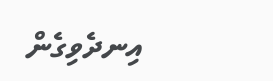އިނދެވިގެން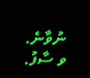ނުވާނެ. ވ ސާފު.